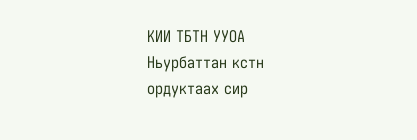КИИ ТБТН УУОА
Ньурбаттан кстн ордуктаах сир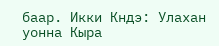баар. Икки Кндэ: Улахан уонна Кыра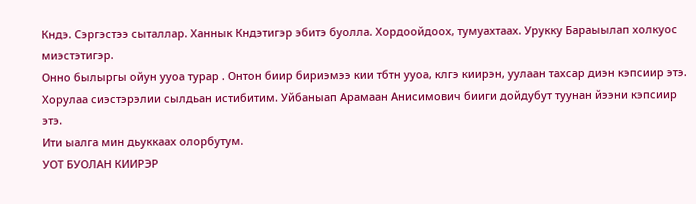Кндэ. Сэргэстээ сыталлар. Ханнык Кндэтигэр эбитэ буолла. Хордоойдоох, тумуахтаах. Урукку Бараыылап холкуос миэстэтигэр.
Онно былыргы ойун ууоа турар . Онтон биир бириэмээ кии тбтн ууоа, клгэ киирэн, уулаан тахсар диэн кэпсиир этэ. Хорулаа сиэстэрэлии сылдьан истибитим. Уйбаныап Арамаан Анисимович бииги дойдубут туунан йээни кэпсиир этэ.
Ити ыалга мин дьуккаах олорбутум.
УОТ БУОЛАН КИИРЭР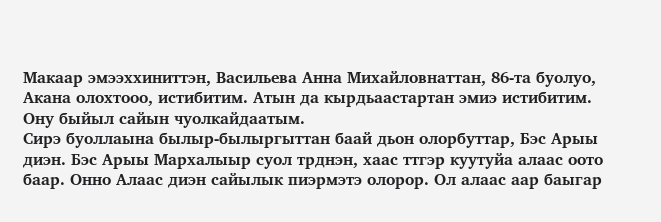Макаар эмээххиниттэн, Васильева Анна Михайловнаттан, 86-та буолуо, Акана олохтооо, истибитим. Атын да кырдьаастартан эмиэ истибитим. Ону быйыл сайын чуолкайдаатым.
Сирэ буоллаына былыр-былыргыттан баай дьон олорбуттар, Бэс Арыы диэн. Бэс Арыы Мархалыыр суол трднэн, хаас ттгэр куутуйа алаас оото баар. Онно Алаас диэн сайылык пиэрмэтэ олорор. Ол алаас аар баыгар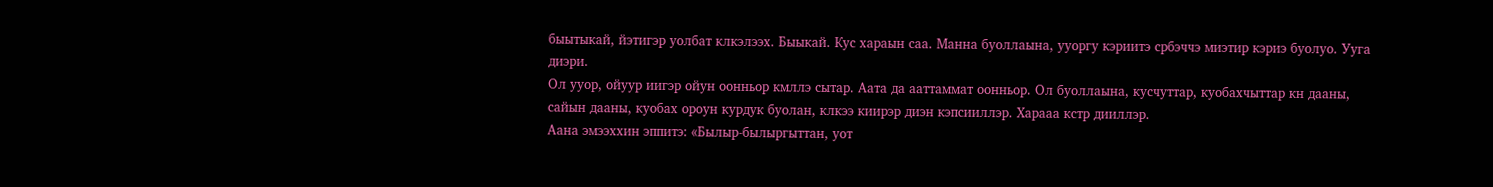быытыкай, йэтигэр уолбат клкэлээх. Быыкай. Кус хараын саа. Манна буоллаына, ууоргу кэриитэ србэччэ миэтир кэриэ буолуо. Ууга диэри.
Ол ууор, ойуур иигэр ойун оонньор кмллэ сытар. Аата да ааттаммат оонньор. Ол буоллаына, кусчуттар, куобахчыттар кн дааны, сайын дааны, куобах ороун курдук буолан, клкээ киирэр диэн кэпсииллэр. Харааа кстр дииллэр.
Аана эмээххин эппитэ: «Былыр-былыргыттан, уот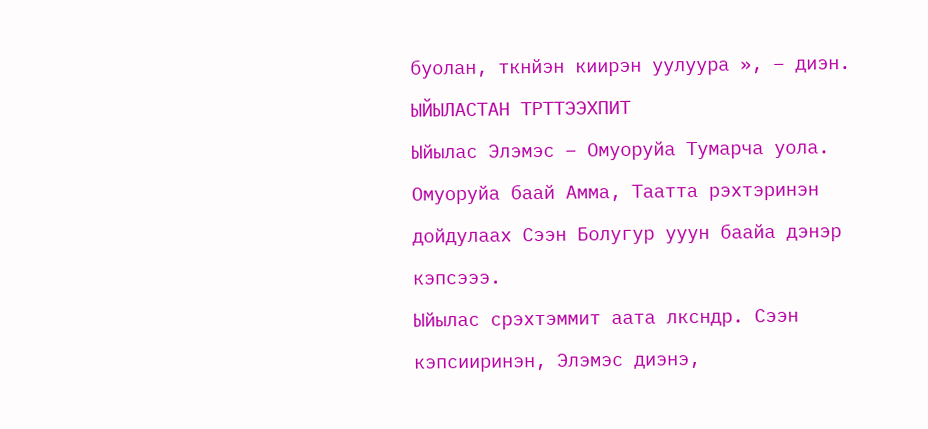буолан, ткнйэн киирэн уулуура », – диэн.
ЫЙЫЛАСТАН ТРТТЭЭХПИТ
Ыйылас Элэмэс – Омуоруйа Тумарча уола. Омуоруйа баай Амма, Таатта рэхтэринэн дойдулаах Сээн Болугур ууун баайа дэнэр кэпсэээ.
Ыйылас срэхтэммит аата лксндр. Сээн кэпсииринэн, Элэмэс диэнэ,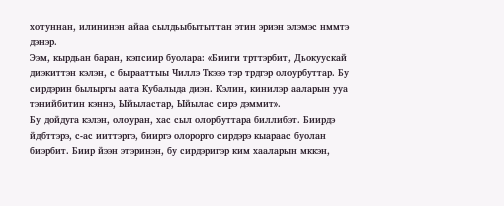хотуннан, илининэн айаа сылдьыбытыттан этин эриэн элэмэс нммтэ дэнэр.
Ээм, кырдьан баран, кэпсиир буолара: «Бииги трттэрбит, Дьокуускай диэкиттэн кэлэн, с бырааттыы Чиллэ Ткэээ тэр трдгэр олоурбуттар. Бу сирдэрин былыргы аата Кубалыда диэн. Кэлин, кинилэр ааларын ууа тэнийбитин кэннэ, Ыйыластар, Ыйылас сирэ дэммит».
Бу дойдуга кэлэн, олоуран, хас сыл олорбуттара биллибэт. Биирдэ йдбттэрэ, с-ас ииттэргэ, бииргэ олорорго сирдэрэ кыараас буолан биэрбит. Биир йээн этэринэн, бу сирдэригэр ким хааларын мккэн,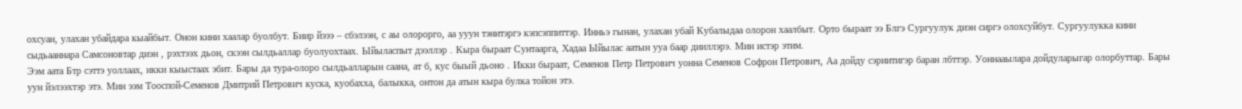охсуан, улахан убайдара кыайбыт. Онон кини хаалар буолбут. Биир йэээ – сбэлээн, с аы олорорго, аа ууун тэнитэргэ кэпсэппиттэр. Инньэ гынан, улахан убай Кубалыдаа олорон хаалбыт. Орто быраат ээ Блгэ Сургуулук диэн сиргэ олохсуйбут. Сургуулукка кини сыдьааннара Самсоновтар диэн , рэхтээх дьон, скээн сылдьаллар буолуохтаах. Ыйыласпыт дээллэр . Кыра быраат Сунтаарга, Хадаа Ыйылас аатын ууа баар дииллэрэ. Мин истэр этим.
Ээм аата Бтр сэттэ уоллаах, икки кыыстаах эбит. Бары да тура-олоро сылдьалларын саана, ат б, кус быый дьоно . Икки быраат, Семенов Петр Петрович уонна Семенов Софрон Петрович, Аа дойду сэриитигэр баран лбттэр. Уоннааылара дойдуларыгар олорбуттар. Бары уун йэлээхтэр этэ. Мин ээм Тооспой-Семенов Дмитрий Петрович куска, куобахха, балыкка, онтон да атын кыра булка тойон этэ.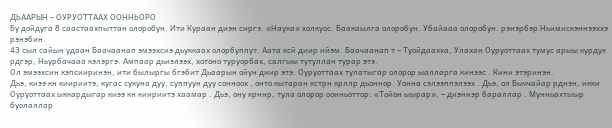ДЬААРЫН – ОУРУОТТААХ ООННЬОРО
Бу дойдуга 8 саастаахпыттан олоробун. Ити Кураан диэн сиргэ. «Наука» холкуос. Баакаылга олоробун. Убайааа олоробун. рэнэрбэр Ньимискэннээххэ рэнэбин.
43 сыл сайын удаан Баачаанап эмээхсиэ дьуккаах олорбуппут. Аата ксй диир ийэм. Баачаанап т – Туойдаахха, Улахан Оуруоттаах тумус арыы курдук рдгэр, Ньурбачааа кэлэргэ. Ампаар дьиэлээх, хотоно туруорбах, салгыы тутуллан турар этэ.
Ол эмээхсин кэпсииринэн, ити былыргы бгэбит Дьаарын ойун диир этэ. Оуруоттаах тулатыгар олорор ыалларга кинээс . Кини этэринэн.
Дьэ, киээ кн киириитэ, кугас сукуна дуу, суппуун дуу сонноох , онто кытаран кстрн крллр дьоннор. Уонна сэлээппэлээх . Дьэ, ол Быччайар рднэн, икки Оуруоттаах ыккардыгар киээ кн киириитэ хаамар . Дьэ, ону крннр, тула олорор оонньоттор: «Тойон ыырар», – диэннэр бараллар . Мунньахтыыр буолаллар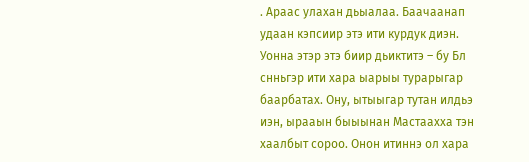. Араас улахан дьыалаа. Баачаанап удаан кэпсиир этэ ити курдук диэн. Уонна этэр этэ биир дьиктитэ – бу Бл снньгэр ити хара ыарыы турарыгар баарбатах. Ону, ытыыгар тутан илдьэ иэн, ырааын быыынан Мастаахха тэн хаалбыт сороо. Онон итиннэ ол хара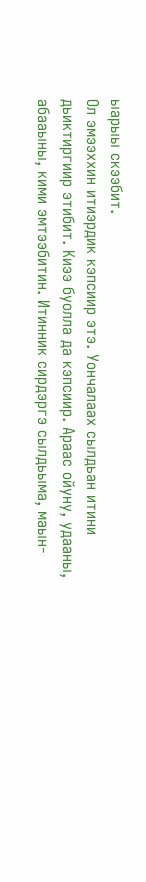ыарыы скээбит.
Ол эмээххин итиэрдик кэпсиир этэ. Уончалаах сылдьан итини дьиктиргиир этибит. Киээ буолла да кэпсиир. Араас ойуну, удааны, абааыны, кими эмтээбитин. Итинник сирдэргэ сылдьыма, маын-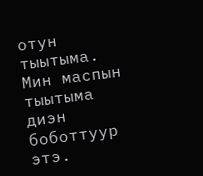отун тыытыма. Мин маспын тыытыма диэн боботтуур этэ.